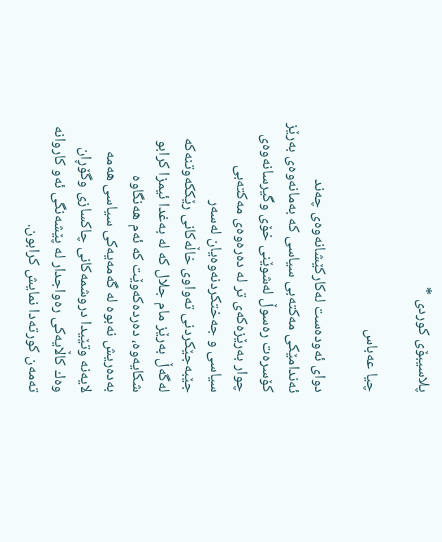پلاسیبۆی كوردی *

چیا عه‌باس

دوای ئه‌وده‌ست له‌كاركێشانه‌وه‌ی چه‌ند ئه‌ندامێكی مه‌كته‌بی سیاسی كه‌ به‌مانه‌وه‌ی به‌رێز كۆسره‌ت ره‌سوڵ‌ له‌شوێنی خۆی وگیرسانه‌وه‌ی چوار به‌رێزه‌كه‌ی تر له‌ ده‌ره‌وه‌ی مه‌كته‌بی سیاسی و جه‌ختكردنه‌وه‌یان له‌سه‌ر جێبه‌جێكردنی ته‌واوی خاڵه‌كانی رێككه‌وتنه‌كه‌ له‌گه‌ڵ‌ به‌رێز مام جلال كه‌ له‌ به‌غدا ئیمزا كرابو شكایه‌وه‌، ده‌رده‌كه‌وێت كه‌ ئه‌م هه‌نگاوه‌ به‌ده‌ریش نه‌بوه‌ له‌ گه‌مه‌یه‌كی سیاسی هه‌مه‌ لایه‌نه‌ وتێیدا دروشمه‌كانی چاكسازی وگۆڕان وه‌ك كاڵایه‌كی ره‌واجدار له‌ پێشه‌نگی ئه‌و كاروانه‌ ته‌مه‌ن كورته‌دا نمایش كرابون.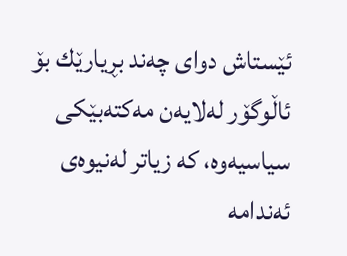ئێستاش دوای چه‌ند بڕیارێك بۆ ئاڵوگۆر له‌لایه‌ن مه‌كته‌بێكی سیاسیه‌وه‌، كه‌ زیاتر له‌نیوه‌ی ئه‌ندامه‌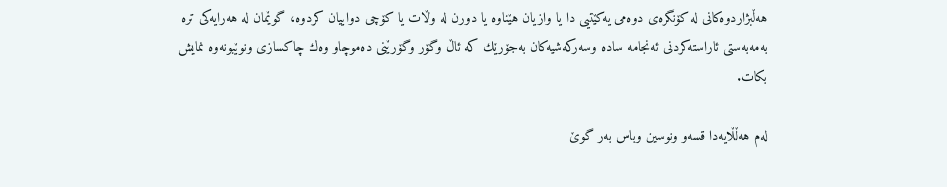هه‌ڵبژاردوه‌كانی له‌ كۆنگره‌ی دوه‌می یه‌كێتیی دا یا وازیان هێناوه‌ یا دورن له‌ وڵات یا كۆچی دواییان كردوه‌، گوێمان له‌ هه‌رایه‌كی تره‌ به‌مه‌به‌ستی ئاراسته‌كردنی ئه‌نجامه‌ ساده‌ وسه‌ركه‌شیه‌كان به‌جۆرێك كه‌ ئاڵ وگۆر وگۆرێنی ده‌موچاو وه‌ك چاكسازی ونوێبونه‌وه‌ نمایش بكات.

له‌م هه‌ڵڵایه‌دا قسه‌و ونوسین وباس به‌ر گوێ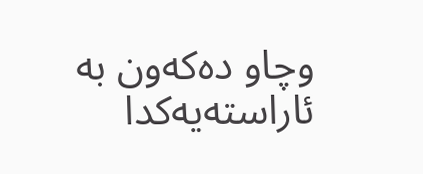وچاو ده‌كه‌ون به‌ ئاراسته‌یه‌كدا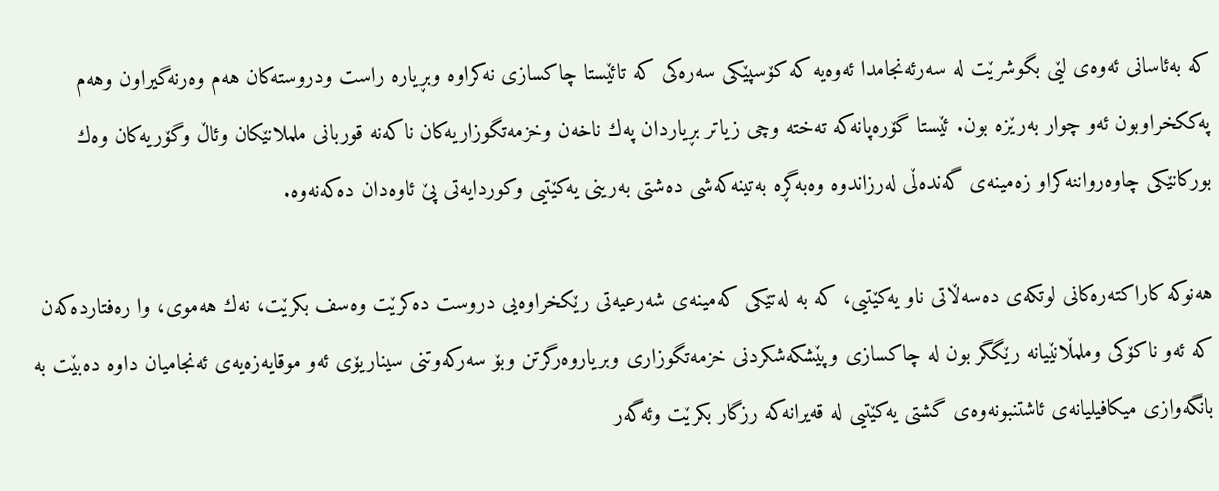كه‌ به‌ئاسانی ئه‌وه‌ی لێی بگوشرێت له‌ سه‌رئه‌نجامدا ئه‌وه‌یه‌ كه‌ كۆسپێكی سه‌ره‌كی كه‌ تائێستا چاكسازی نه‌كراوه‌ وبڕیاره‌ راست ودروسته‌كان هه‌م وه‌رنه‌گیراون وهه‌م په‌ككخراوبون ئه‌و چوار به‌رێزه‌ بون. ئێستا گۆره‌پانه‌كه‌ ته‌خته‌ وچی زیاتر بڕیاردان په‌ك ناخه‌ن وخزمه‌تگوزاریه‌كان ناكه‌نه‌ قوربانی ململانێكان وئاڵ وگۆریه‌كان وه‌ك بوركانێكی چاوه‌رواننه‌كراو زه‌مینه‌ی گه‌نده‌ڵی له‌رزاندوه‌ وه‌به‌گڕه‌ به‌تینه‌كه‌شی ده‌شتی به‌رینی یه‌كێتیی وكوردایه‌تی پێ ئاوه‌دان ده‌كه‌نه‌وه‌.

هه‌نوكه‌ كاراكته‌ره‌كانی لوتكه‌ی ده‌سه‌ڵاتی ناو یه‌كێتیی، كه‌ به‌ له‌تێكی كه‌مینه‌ی شه‌رعیه‌تی رێكخراوه‌یی دروست ده‌كرێت وه‌سف بكرێت، نه‌ك هه‌موی، وا ره‌فتارده‌كه‌ن كه‌ ئه‌و ناكۆكی وملمڵانێیانه‌ رێگگر بون له‌ چاكسازی وپێشكه‌شكردنی خزمه‌تگوزاری وبریاروه‌رگرتن وبۆ سه‌ركه‌وتنی سیناریۆی ئه‌و موقایه‌زه‌یه‌ی ئه‌نجامیان داوه‌ ده‌بێت به‌ بانگه‌وازی میكافیلیانه‌ی ئاشتنبونه‌وه‌ی گشتی یه‌كێتیی له‌ قه‌یرانه‌كه‌ رزگار بكرێت وئه‌گه‌ر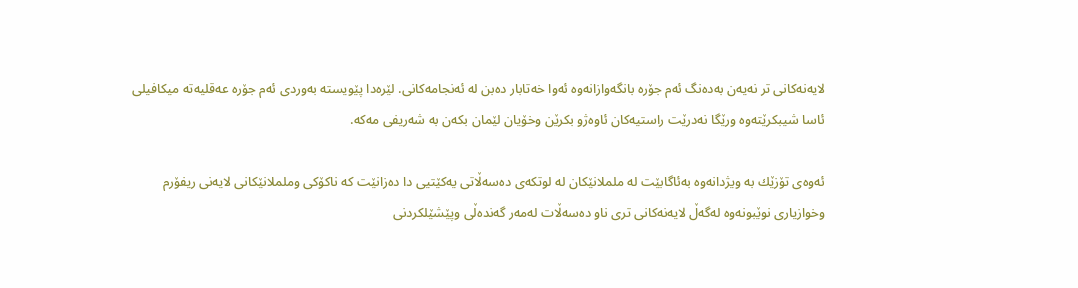لایه‌نه‌كانی تر نه‌یه‌ن به‌ده‌نگ ئه‌م جۆره‌ بانگه‌وازانه‌وه‌ ئه‌وا خه‌تابار ده‌بن له‌ ئه‌نجامه‌كانی. لێره‌دا پێویسته‌ به‌وردی ئه‌م جۆره‌ عه‌قلیه‌ته‌ میكافیلی ئاسا شیبكرێته‌وه‌ ورێگا نه‌درێت راستیه‌كان ئاوه‌ژو بكرێن وخۆیان لێمان بكه‌ن به‌ شه‌ریفی مه‌كه‌.

ئه‌وه‌ی تۆزێك به‌ ویژدانه‌وه‌ به‌ئاگابێت له‌ ململانێكان له‌ لوتكه‌ی ده‌سه‌ڵاتی یه‌كێتیی دا ده‌زانێت كه‌ ناكۆكی وململانێكانی لایه‌نی ریفۆرم وخوازیاری نوێبونه‌وه‌ له‌گه‌ڵ‌ لایه‌نه‌كانی تری ناو ده‌سه‌ڵات له‌مه‌ر گه‌نده‌ڵی وپێشێلكردنی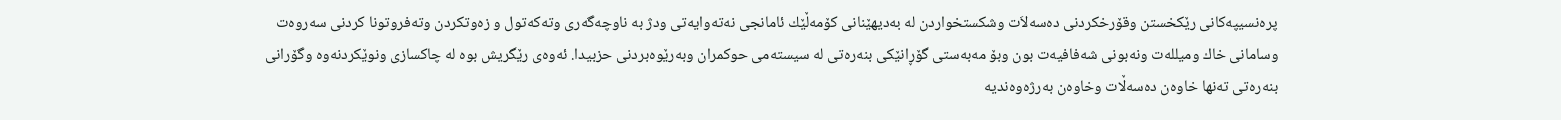پره‌نسیپه‌كانی رێكخستن وقۆرخكردنی ده‌سه‌لاَت وشكستخواردن له‌ به‌دیهێنانی كۆمه‌ڵێك ئامانجی نه‌ته‌وایه‌تی ودژ به‌ ناوچه‌گه‌ری وته‌كه‌تول و زه‌وتكردن وته‌فروتونا كردنی سه‌روه‌ت وسامانی خاك ومیلله‌ت ونه‌بونی شه‌فافیه‌ت بون وبۆ مه‌به‌ستی گۆڕانێكی بنه‌ره‌تی له‌ سیسته‌می حوكمران وبه‌رێوه‌بردنی حزبیدا. ئه‌وه‌ی رێگریش بوه‌ له‌ چاكسازی ونوێكردنه‌وه‌ وگۆرانی بنه‌ره‌تی ته‌نها خاوه‌ن ده‌سه‌ڵات وخاوه‌ن به‌رژه‌وه‌ندیه‌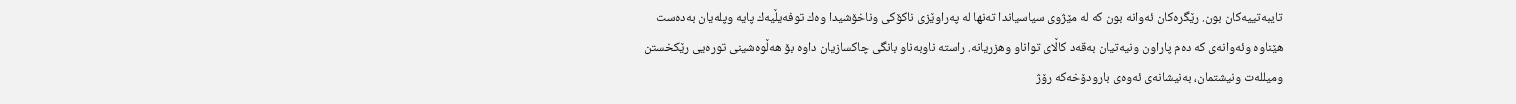تایبه‌تییه‌كان بون. رێگره‌كان ئه‌وانه‌ بون كه‌ له‌ مێژوی سیاسیاندا ته‌نها له‌ په‌راوێزی ناكۆكی وناخۆشیدا وه‌ك توفه‌یڵیه‌ك پایه‌ وپله‌یان به‌ده‌ست هێناوه‌ وئه‌وانه‌ی كه‌ ده‌م پاراون ونیه‌تیان به‌قه‌د كاڵای تواناو وهزریانه‌. راسته‌ ناوبه‌ناو بانگی چاكسازیان داوه‌ بۆ هه‌ڵوه‌شینی توره‌یی رێكخستن ومیلله‌ت ونیشتمان، به‌نیشانه‌ی ئه‌وه‌ی بارودۆخه‌كه‌ رۆژ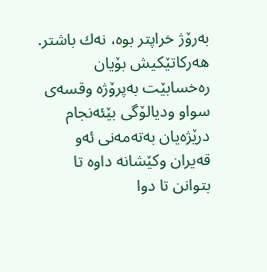به‌رۆژ خراپتر بوه‌، نه‌ك باشتر. هه‌ركاتێكیش بۆیان ره‌خسابێت به‌پرۆژه‌ وقسه‌ی سواو ودیالۆگی بێئه‌نجام درێژه‌یان به‌ته‌مه‌نی ئه‌و قه‌یران وكێشانه‌ داوه‌ تا بتوانن تا دوا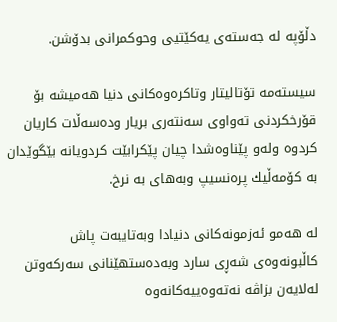دڵۆپه‌ له‌ جه‌سته‌ی یه‌كێتیی وحوكمرانی بدۆشن.

سیسته‌مه‌ تۆتالیتار وتاكره‌وه‌كانی دنیا هه‌میشه‌ بۆ قۆرخكردنی ته‌واوی سه‌نته‌ری بریار وده‌سه‌ڵات كاریان كردوه‌ وله‌و پێناوه‌شدا چیان پێكرابێت كردویانه‌ بێگوێدان به‌ كۆمه‌ڵیك پره‌نسیپ وبه‌های به‌ نرخ.

له‌ هه‌مو ئه‌زمونه‌كانی دنیادا وبه‌تایبه‌ت پاش كاڵبونه‌وه‌ی شه‌ڕی سارد وبه‌ده‌ستهێنانی سه‌ركه‌وتن له‌لایه‌ن بزاڤه‌ نه‌ته‌وه‌ییه‌كانه‌وه‌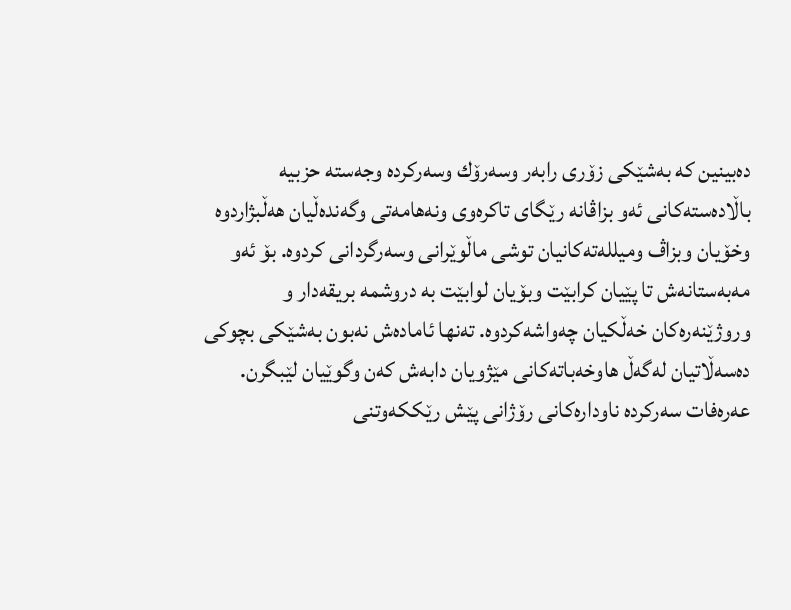ده‌بینین كه‌ به‌شێكی زۆری رابه‌ر وسه‌رۆك وسه‌ركرده‌ وجه‌سته‌ حزبیه‌ باڵاده‌سته‌كانی ئه‌و بزاڤانه‌ رێگای تاكره‌وی ونه‌هامه‌تی وگه‌نده‌ڵیان هه‌ڵبژاردوه‌ وخۆیان وبزاڤ ومیلله‌ته‌كانیان توشی ماڵوێرانی وسه‌رگردانی كردوه‌. بۆ ئه‌و مه‌به‌ستانه‌ش تا پێیان كرابێت وبۆیان لوابێت به‌ دروشمه‌ بریقه‌دار و وروژێنه‌ره‌كان خه‌ڵكیان چه‌واشه‌كردوه‌. ته‌نها ئاماده‌ش نه‌بون به‌شێكی بچوكی ده‌سه‌ڵاتیان له‌گه‌ڵ‌ هاوخه‌باته‌كانی مێژویان دابه‌ش كه‌ن وگوێیان لێبگرن. عه‌ره‌فات سه‌ركرده‌ ناوداره‌كانی رۆژانی پێش رێككه‌وتنی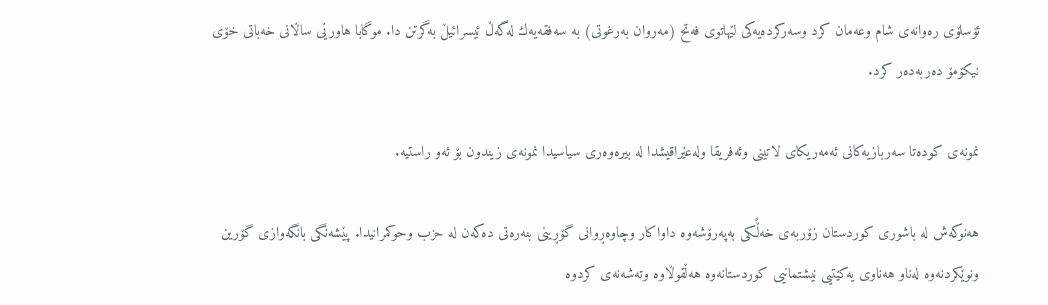ئۆسلۆی ره‌وانه‌ی شام وعه‌مان كرد وسه‌ركرده‌یه‌كی لێهاتوی فه‌تح (مه‌روان به‌رغوتی) به‌ سه‌فقه‌یه‌ك له‌گه‌ڵ‌ ئیسرائیڵ‌ به‌گرتن دا. موگابا هاورێی ساڵانی خه‌باتی خۆی نیكۆمۆ ده‌ربه‌ده‌ر كرد.

نمونه‌ی كوده‌تا سه‌ربازیه‌كانی ئه‌مه‌ریكای لاتینی وئه‌فریقا وله‌عێراقیشدا له‌ بیره‌وه‌ری سیاسیدا نمونه‌ی زیندون بۆ ئه‌و راستیه‌.

هه‌نوكه‌ش له‌ باشوری كوردستان زۆربه‌ی خه‌ڵًكی به‌په‌رۆشه‌وه‌ داواكار وچاوه‌ڕوانی گۆڕینی بنه‌ره‌تی ده‌كه‌ن له‌ حزب وحوكمرانیدا. پێشه‌نگی بانگه‌وازی گۆرین ونوێكردنه‌وه‌ له‌ناو هه‌ناوی یه‌كێتیی نیشتمانیی كوردستانه‌وه‌ هه‌ڵقوڵاوه‌ وته‌شه‌نه‌ی كردوه‌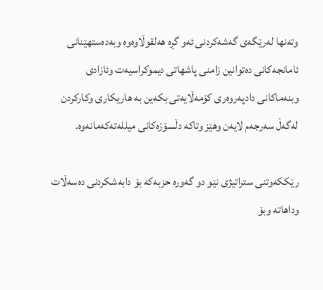وته‌نها له‌رێگه‌ی گه‌شه‌كردنی ئه‌و گڕه‌ هه‌لقوڵاوه‌وه‌ وبه‌ده‌ستهێنانی ئامانجه‌كانی ده‌توانین زامنی پاشهاتی دیموكراسیه‌ت وئازادی وبنه‌ماكانی دادپه‌روه‌ری كۆمه‌ڵایه‌تی بكه‌ین به‌ هاریكاری وكاركردن له‌گه‌ڵ‌ سه‌رجه‌م لایه‌ن وهێز وتاكه‌ دڵسۆزه‌كانی میلله‌ته‌كه‌مانه‌وه‌.

رێككه‌وتنی ستراتیژی نێو دو گه‌وره‌ حزبه‌كه‌ بۆ دابه‌شكردنی ده‌سه‌ڵات وداهاته‌ وبۆ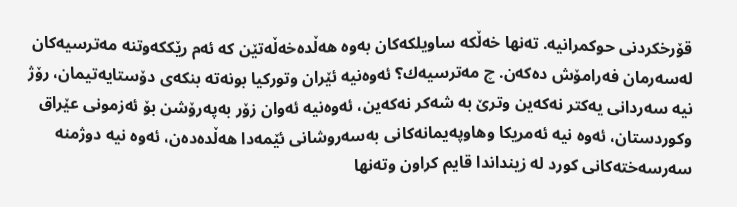قۆرخكردنی حوكمرانیه‌. ته‌نها خه‌ڵكه‌ ساویلكه‌كان به‌وه‌ هه‌ڵده‌خه‌ڵه‌تێن كه‌ ئه‌م رێككه‌وتنه‌ مه‌ترسیه‌كان له‌سه‌رمان فه‌رامۆش ده‌كه‌ن. چ مه‌ترسیه‌ك؟ ئه‌وه‌نیه‌ ئێران وتوركیا بونه‌ته‌ بنكه‌ی دۆستایه‌تیمان، رۆژ نیه‌ سه‌ردانی یه‌كتر نه‌كه‌ین وترێ به‌ شه‌كر نه‌كه‌ین، ئه‌وه‌نیه‌ ئه‌وان زۆر به‌په‌رۆشن بۆ ئه‌زمونی عێراق وكوردستان، ئه‌وه‌ نیه‌ ئه‌مریكا وهاوپه‌یمانه‌كانی به‌سه‌روشانی ئێمه‌دا هه‌ڵده‌ده‌ن، ئه‌وه‌ نیه‌ دوژمنه‌ سه‌رسه‌خته‌كانی كورد له‌ زینداندا قایم كراون وته‌نها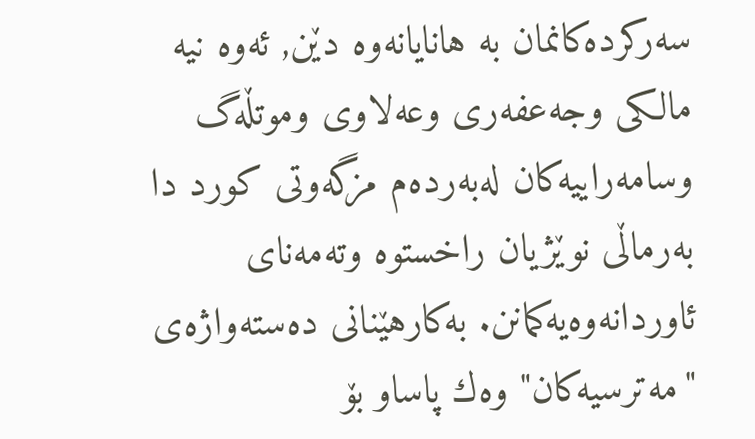سه‌ركرده‌كانمان به‌ هانایانه‌وه‌ دێن, ئه‌وه‌ نیه‌ مالكی وجه‌عفه‌ری وعه‌لاوی وموتڵه‌گ وسامه‌راییه‌كان له‌به‌رده‌م مزگه‌وتی كورد دا به‌رماڵی نوێژیان راخستوه‌ وته‌مه‌نای ئاوردانه‌وه‌یه‌كمانن. به‌كارهێنانی ده‌سته‌واژه‌ی "مه‌ترسیه‌كان" وه‌ك پاساو بۆ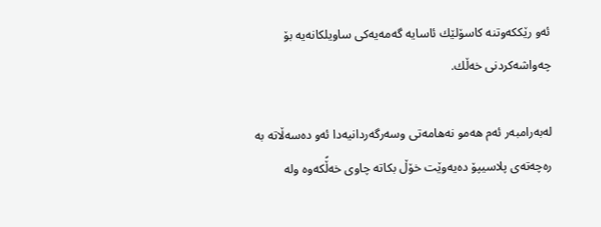ئه‌و رێككه‌وتنه‌ كاسۆلێك ئاسایه‌ گه‌مه‌یه‌كی ساویلكانه‌یه‌ بۆ چه‌واشه‌كردنی خه‌ڵك.

له‌به‌رامبه‌ر ئه‌م هه‌مو نه‌هامه‌تی وسه‌رگه‌ردانیه‌دا ئه‌و ده‌سه‌ڵاته‌ به‌ ره‌چه‌ته‌ی پلاسیپۆ ده‌یه‌وێت خۆڵ‌ بكاته‌ چاوی خه‌ڵًكه‌وه‌ وله‌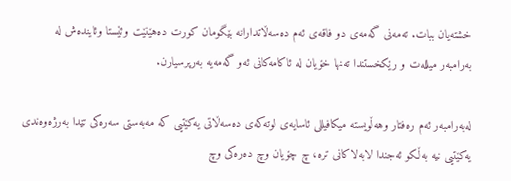خشته‌یان ببات. ته‌مه‌نی گه‌مه‌ی دو فاقه‌ی ئه‌م ده‌سه‌ڵاتدارانه‌ بێگومان كورت ده‌هێنێت وئێستا وئاینده‌ش له‌ به‌رامبه‌ر میلله‌ت و رێكخستندا ته‌نها خۆیان له‌ ئاكامه‌كانی ئه‌و گه‌مه‌یه‌ به‌رپرسیارن.

له‌به‌رامبه‌ر ئه‌م ره‌فتار وهه‌ڵویسته‌ میكافیللی ئاسایه‌ی لوته‌كه‌ی ده‌سه‌ڵاتی یه‌كێتیی كه‌ مه‌به‌ستی سه‌ره‌كی تێدا به‌رژه‌وه‌ندی یه‌كێتیی نیه‌ به‌ڵكو ئه‌جندا لابه‌لاكانی تره‌، چ چۆیان وچ ده‌ره‌كی وچ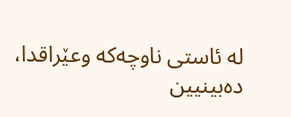له‌ ئاستی ناوچه‌كه‌ وعێراقدا، ده‌بینیین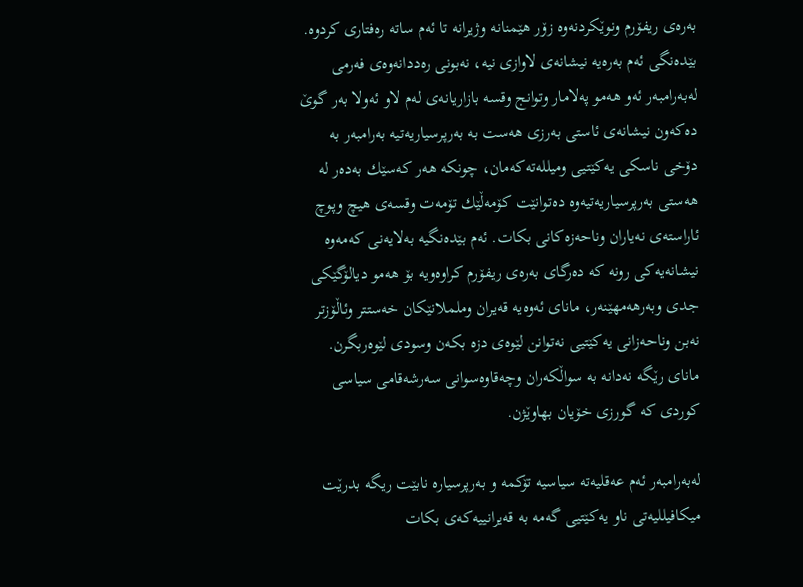به‌ره‌ی ریفۆرم ونوێكردنه‌وه‌ زۆر هێمنانه‌ وژیرانه‌ تا ئه‌م ساته‌ ره‌فتاری كردوه‌. بێده‌نگی ئه‌م به‌ره‌یه‌ نیشانه‌ی لاوازی نیه‌، نه‌بونی ره‌ددانه‌وه‌ی فه‌رمی له‌به‌رامبه‌ر ئه‌و هه‌مو په‌لامار وتوانج وقسه‌ بازاریانه‌ی له‌م لاو ئه‌ولا به‌ر گوێ ده‌كه‌ون نیشانه‌ی ئاستی به‌رزی هه‌ست به‌ به‌رپرسیاریه‌تیه‌ به‌رامبه‌ر به‌ دۆخی ناسكی یه‌كێتیی ومیلله‌ته‌كه‌مان، چونكه‌ هه‌ر كه‌سێك به‌ده‌ر له‌ هه‌ستی به‌رپرسیاریه‌تیه‌وه‌ ده‌توانێت كۆمه‌ڵێك تۆمه‌ت وقسه‌ی هیچ وپوچ ئاراسته‌ی نه‌یاران وناحه‌زه‌كانی بكات. ئه‌م بێده‌نگیه‌ به‌لایه‌نی كه‌مه‌وه‌ نیشانه‌یه‌كی رونه‌ كه‌ ده‌رگای به‌ره‌ی ریفۆرم كراوه‌ویه‌ بۆ هه‌مو دیالۆگێكی جدی وبه‌رهه‌مهێنه‌ر، مانای ئه‌وه‌یه‌ قه‌یران وململانێكان خه‌ستتر وئاڵۆزتر نه‌بن وناحه‌زانی یه‌كێتیی نه‌توانن لێوه‌ی دزه‌ بكه‌ن وسودی لێوه‌ربگرن. مانای رێگه‌ نه‌دانه‌ به‌ سواڵكه‌ران وچه‌قاوه‌سوانی سه‌رشه‌قامی سیاسی كوردی كه‌ گورزی خۆیان بهاوێژن.

له‌به‌رامبه‌ر ئه‌م عه‌قلیه‌ته‌ سیاسیه‌ تۆكمه‌ و به‌رپرسیاره‌ نابێت ریگه‌ بدرێت میكافیللیه‌تی ناو یه‌كێتیی گه‌مه‌ به‌ قه‌یرانییه‌كه‌ی بكات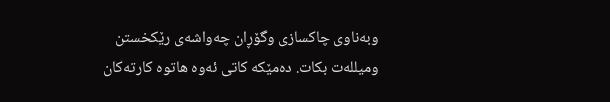وبه‌ناوی چاكسازی وگۆڕان چه‌واشه‌ی رێكخستن ومیلله‌ت بكات. ده‌مێكه‌ كاتی ئه‌وه‌ هاتوه‌ كارته‌كان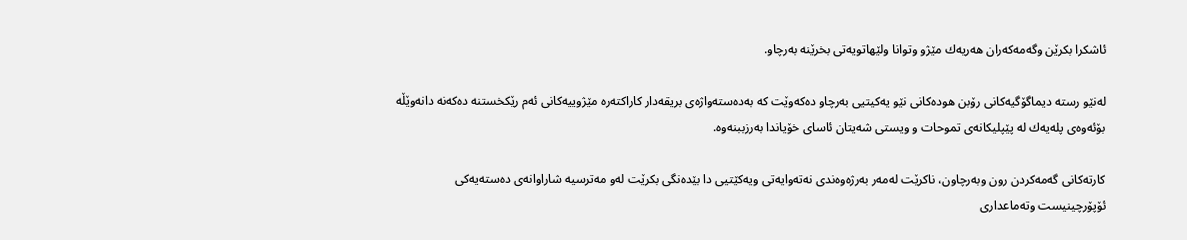ئاشكرا بكرێن وگه‌مه‌كه‌ران هه‌ریه‌ك مێژو وتوانا ولێهاتویه‌تی بخرێنه‌ به‌رچاو.

له‌نێو رسته‌ دیماگۆگیه‌كانی رۆبن هوده‌كانی نێو یه‌كیتیی به‌رچاو ده‌كه‌وێت كه‌ به‌ده‌سته‌واژه‌ی بریقه‌دار كاراكته‌ره‌ مێژوییه‌كانی ئه‌م رێكخستنه‌ ده‌كه‌نه‌ دانه‌وێڵه‌ بۆئه‌وه‌ی پله‌یه‌ك له‌ پێپلیكانه‌ی تموحات و ویستی شه‌یتان ئاسای خۆیاندا به‌رزببنه‌وه‌.

كارته‌كانی گه‌مه‌كردن رون وبه‌رچاون، ناكرێت له‌مه‌ر به‌رژه‌وه‌ندی نه‌ته‌وایه‌تی ویه‌كێتیی دا بێده‌نگی بكرێت له‌و مه‌ترسیه‌ شاراوانه‌ی ده‌سته‌یه‌كی ئۆپۆرچینیست وته‌ماعداری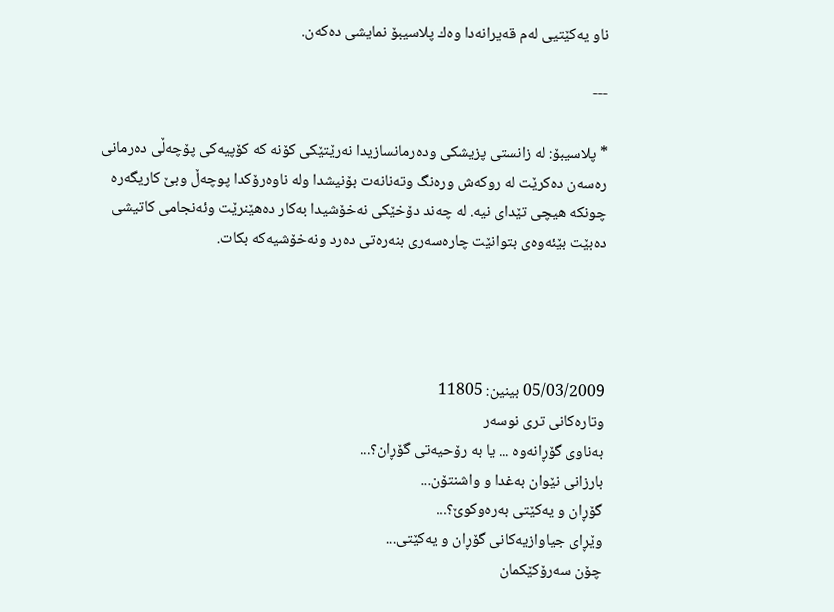ناو یه‌كێتیی له‌م قه‌یرانه‌دا وه‌ك پلاسیبۆ نمایشی ده‌كه‌ن.

---

* پلاسیبۆ: له‌ زانستی پزیشكی وده‌رمانسازیدا نه‌رێتێكی كۆنه‌ كه‌ كۆپیه‌كی پۆچه‌ڵی ده‌رمانی ره‌سه‌ن ده‌كرێت له‌ روكه‌ش وره‌نگ وته‌نانه‌ت بۆنیشدا وله‌ ناوه‌رۆكدا پوچه‌ڵ وبێ كاریگه‌ره‌ چونكه‌ هیچی تێدای‌ نیه‌. له‌ چه‌ند دۆخێكی نه‌خۆشیدا به‌كار ده‌هێنرێت وئه‌نجامی كاتیشی ده‌بێت بێئه‌وه‌ی بتوانێت چاره‌سه‌ری بنه‌ره‌تی ده‌رد ونه‌خۆشیه‌كه‌ بكات.




05/03/2009 بینین: 11805
وتاره‌کانی تری نوسه‌ر
به‌ناوی گۆڕانه‌وه‌ ... یا به‌ رۆحیه‌تی گۆڕان؟...
بارزانی نێوان به‌غدا و واشنتۆن...
گۆڕان و یه‌کێتی به‌ره‌وکوێ؟...
وێڕای جیاوازیه‌کانی گۆڕان و یه‌کێتی...
چۆن سه‌رۆکێکمان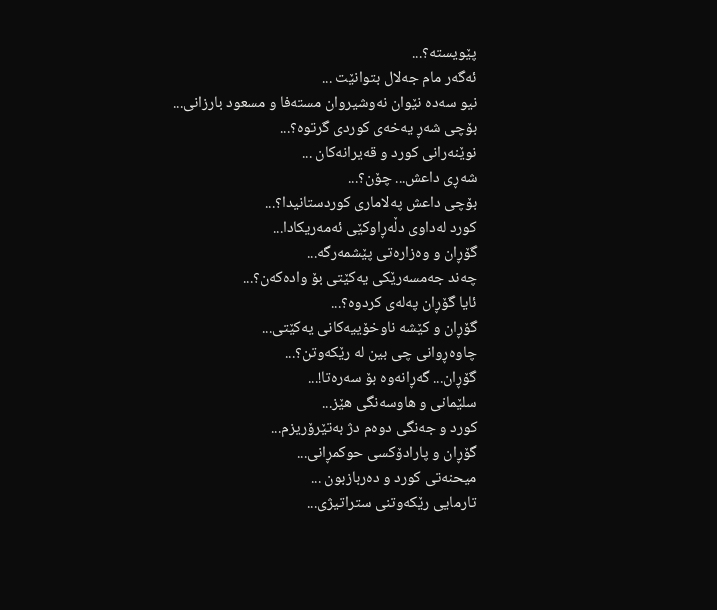پێویسته‌؟...
ئه‌گه‌ر مام جەلال بتوانێت ...
نیو سه‌ده‌ نێوان نه‌وشیروان مسته‌فا و مسعود بارزانی...
بۆچی شه‌ڕ یه‌خه‌ی کوردی گرتوه‌؟...
نوێنه‌رانی کورد و قه‌یرانه‌کان‌ ...
شه‌ڕی داعش... چۆن؟...
بۆچی داعش په‌لاماری کوردستانیدا؟...
کورد له‌داوی دڵه‌ڕاوکێی ئه‌مەریکادا...
گۆڕان و وه‌زاره‌تی پێشمه‌رگه‌...
چه‌ند جه‌مسه‌رێکی یه‌کێتی بۆ واده‌که‌ن؟‌...
ئایا گۆڕان په‌له‌ی کردوه‌؟...
گۆڕان و کێشه‌ ناوخۆییه‌کانی یه‌کێتی...
چاوه‌ڕوانی چی بین له‌ رێکه‌وتن؟...
گۆڕان... گه‌ڕانه‌وه‌ بۆ سه‌ره‌تا!...
سلێمانی و هاوسه‌نگی هێز...
کورد و جه‌نگی دوه‌م دژ به‌تێرۆریزم...
گۆڕان و پارادۆکسی حوکمڕانی...
میحنه‌تی کورد و ده‌ربازبون ...
تارمایی رێکه‌وتنی ستراتیژی...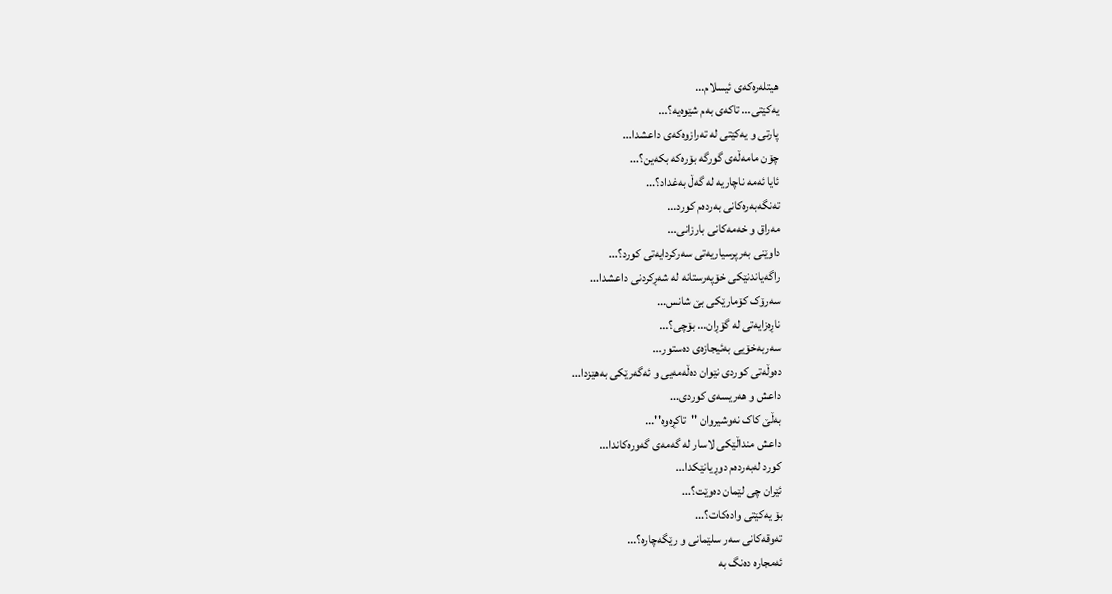هیتله‌ره‌که‌ی‌ ئیسلام...
یه‌کێتی... تاکه‌ی به‌م شێوه‌یه‌؟...
پارتی و یه‌کێتی له‌ ته‌رازوه‌که‌ی داعشدا...
چۆن مامه‌ڵه‌ی گو‌رگه‌ بۆره‌که‌ بکه‌ین؟...
ئایا ئه‌مه‌ ناچاریه‌ له‌ گه‌ڵ به‌غداد؟...
ته‌نگه‌به‌ره‌کانی به‌رده‌م کورد...
مه‌راق و خه‌مه‌کانی بارزانی...
داوێنی به‌رپرسیاریه‌تی سه‌رکردایه‌تی کورد؟...
راگه‌یاندنێکی خۆپه‌رستانه‌ له‌ شه‌ڕکردنی داعشدا...
سه‌رۆک کۆمارێکی بێ شانس...
ناڕه‌زایه‌تی له‌ گۆڕان... بۆچی؟...
سه‌ربه‌خۆیی به‌ئیجازه‌ی ده‌ستور...
ده‌وڵه‌تی کوردی نێوان ده‌ڵه‌مه‌یی و ئه‌گه‌رێکی به‌هێزدا...
داعش و هه‌ریسه‌ی کوردی...
به‌ڵێ کاک نه‌وشیروان ''تاکڕه‌وه‌''...
داعش منداڵێکی لاسار له‌ گه‌مه‌ی گه‌وره‌کاندا...
کورد له‌به‌رده‌م دو‌ڕیانێکدا...
ئێران چی لێمان ده‌وێت؟...
بۆ یه‌کێتی واده‌کات؟...
ته‌وقه‌کانی سه‌ر سلێمانی و رێگه‌چاره‌؟...
ئه‌مجاره‌ ده‌نگ به‌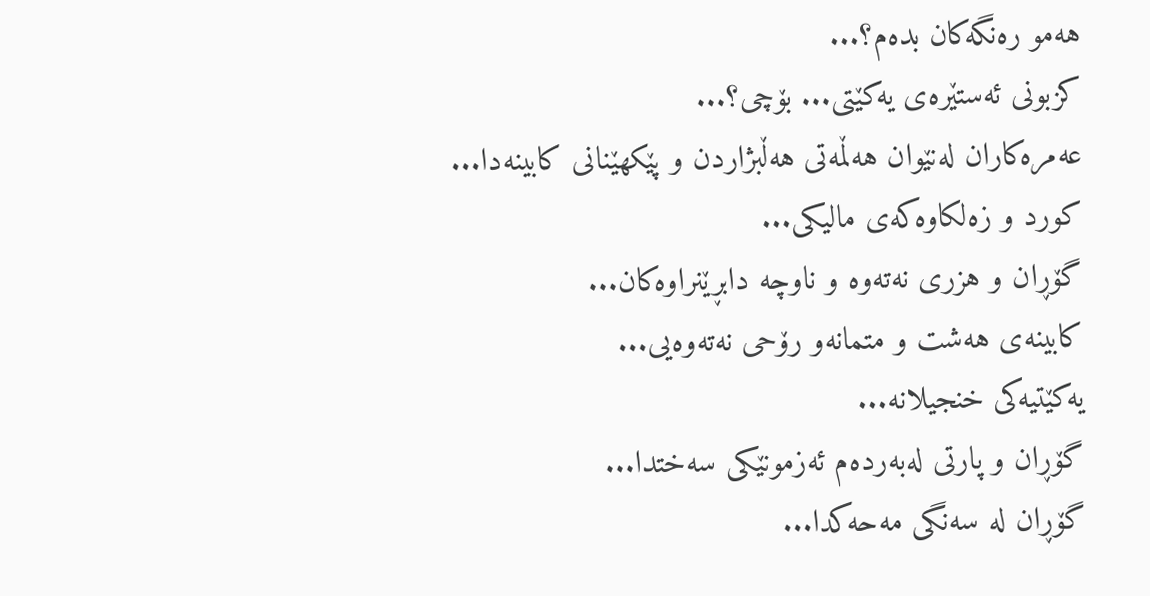هه‌مو ره‌نگه‌کان بده‌م؟...
کزبونی ئه‌ستێره‌ی یه‌کێتی... بۆچی؟...
عه‌مره‌کاران‌ لەنێوان‌ هه‌ڵمه‌تی هه‌ڵبژاردن و پێکهێنانی کابینه‌دا...
کورد و زه‌لکاوه‌که‌ی مالیکی...
گۆڕان و هزری نه‌ته‌وه‌ و ناوچه‌ دابڕێنراوه‌کان...
کابینه‌ی هه‌شت و متمانه‌و رۆحی نه‌ته‌وه‌یی...
یه‌کێتیه‌کی خنجیلانه‌...
گۆڕان و پارتی له‌به‌رده‌م ئه‌زمونێکی سه‌ختدا...
گۆڕان له‌ سه‌نگی مه‌حه‌کدا...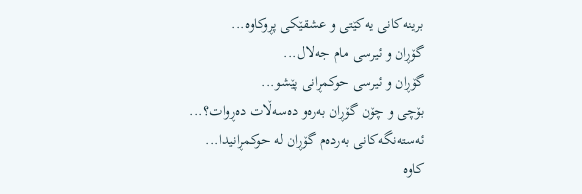برینه‌کانی یه‌كێتی و عشقێکی پڕوکاوه‌...
گۆڕان و ئیرسی مام جەلال...
گۆڕان و ئیرسی حوکمڕانی پێشو...
بۆچی و چۆن گۆڕان به‌ره‌و ده‌سه‌ڵات ده‌ڕوات؟...
ئه‌سته‌نگه‌کانی به‌رده‌م گۆڕان له‌ حوکمڕانیدا...
کاوه‌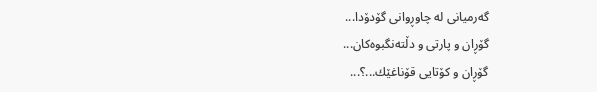گه‌رمیانی له‌ چاوڕوانی گۆدۆدا...
گۆڕان و پارتی و دڵته‌نگبوه‌کان...
گۆڕان و کۆتایی قۆناغێك...؟...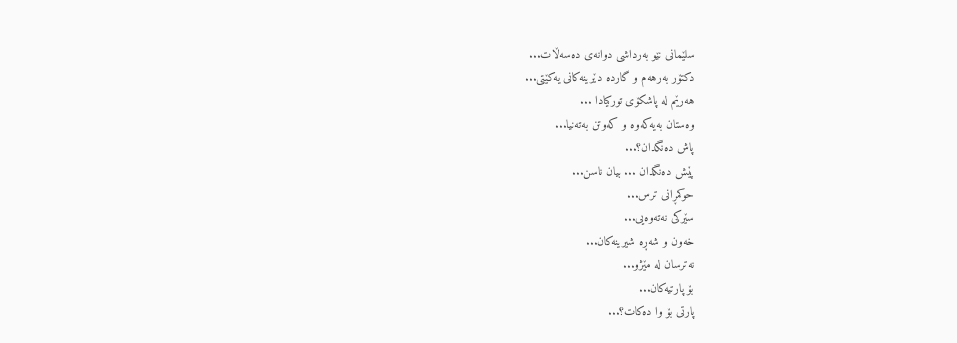سلێمانی نێو به‌رداشی دوانه‌ی ده‌سه‌ڵات...
دکتۆر به‌رهه‌م و گارده‌ دێرینه‌کانی یه‌کێتی...
هه‌رێم لە پاشکۆی تورکیادا ...
وه‌ستان به‌یه‌که‌وه‌ و که‌وتن به‌ته‌نیا...
پاش ده‌نگدان؟...
پێش ده‌نگدان ... بیان ناسن...
حوکمڕانی ترس...
سێرکی نه‌ته‌وه‌یی...
خه‌ون و شه‌ڕه‌ شیرینه‌کان...
نه‌ترسان له‌ مێژو...
بۆ پارتیه‌کان...
پارتی بۆ وا ده‌کات؟...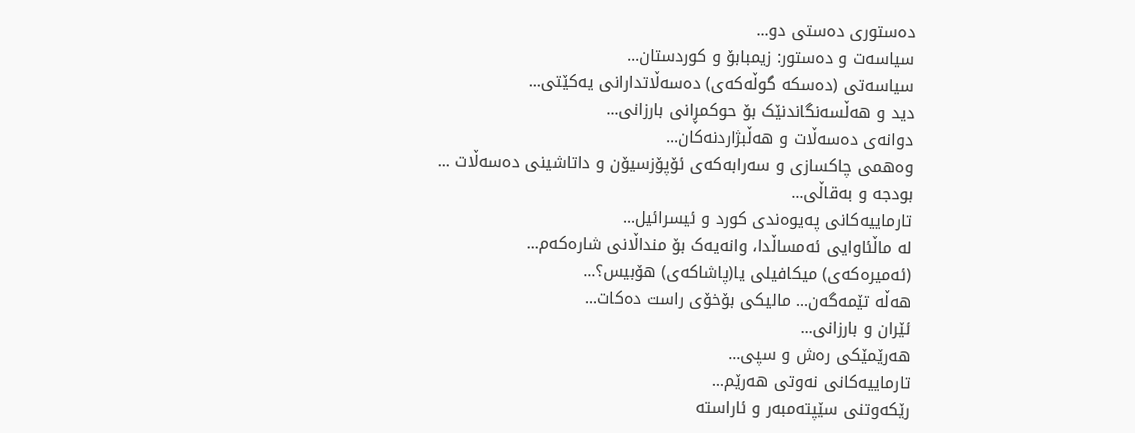ده‌ستوری ده‌ستی دو...
سیاسه‌ت و ده‌ستور: زیمبابۆ و کوردستان...
سیاسه‌تی (ده‌سکه‌ گوڵه‌که‌ی) ده‌سه‌ڵاتدارانی یه‌کێتی...
دید و هه‌ڵسه‌نگاندنێک بۆ حوکمڕانی بارزانی‌...
دوانه‌ی ده‌سه‌ڵات و هه‌ڵبژاردنه‌کان...
وه‌همی چاکسازی و سه‌رابه‌که‌ی ئۆپۆزسیۆن و داتاشینی ده‌سه‌ڵات‌ ...
بودجه‌ و به‌قاڵی...
تارماییه‌کانی په‌یوه‌ندی کورد و ئیسرائیل...
له‌ ماڵئاوایی ئه‌مساڵدا، وانه‌یه‌ک بۆ منداڵانی شاره‌که‌م...
(ئه‌میره‌که‌ی) میکافیلی یا(پاشاکه‌ی) هۆبیس؟...
هه‌ڵه‌ تێمه‌گه‌ن... مالیکی بۆخۆی راست ده‌کات...
ئێران و بارزانی...
هه‌رێمێکی‌ ره‌ش و سپی...
تارماییه‌کانی نه‌وتی هه‌رێم...
رێکه‌وتنی سێپته‌مبه‌ر و ئاراسته‌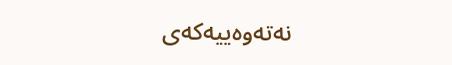نه‌ته‌وه‌ییه‌که‌ی‌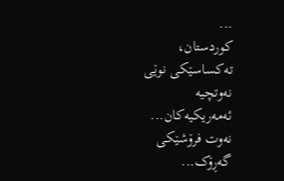...
کوردستان، ته‌کساسێکی نوێی نه‌وتچیه‌‌ ئه‌مەریکیه‌کان...
نه‌وت فرۆشێکی گه‌ڕۆک...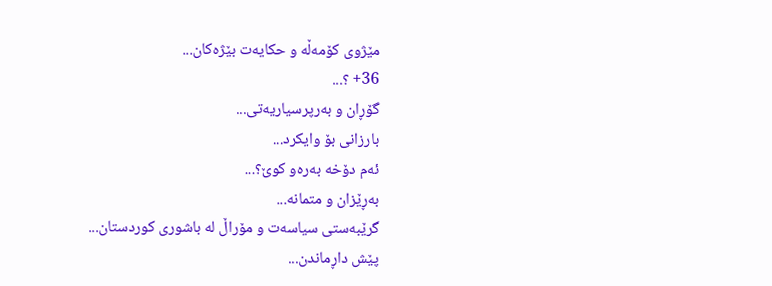مێژوی کۆمه‌ڵه و حکایه‌ت بێژه‌کان...
36+ ؟...
گۆڕان و به‌رپرسیاریه‌تی...
بارزانی بۆ وایکرد...
ئەم دۆخە بەرەو کوێ؟...
بەڕێزان و متمانە...
گرێبەستی سیاسەت و مۆراڵ لە باشوری کوردستان...
پێش داڕماندن...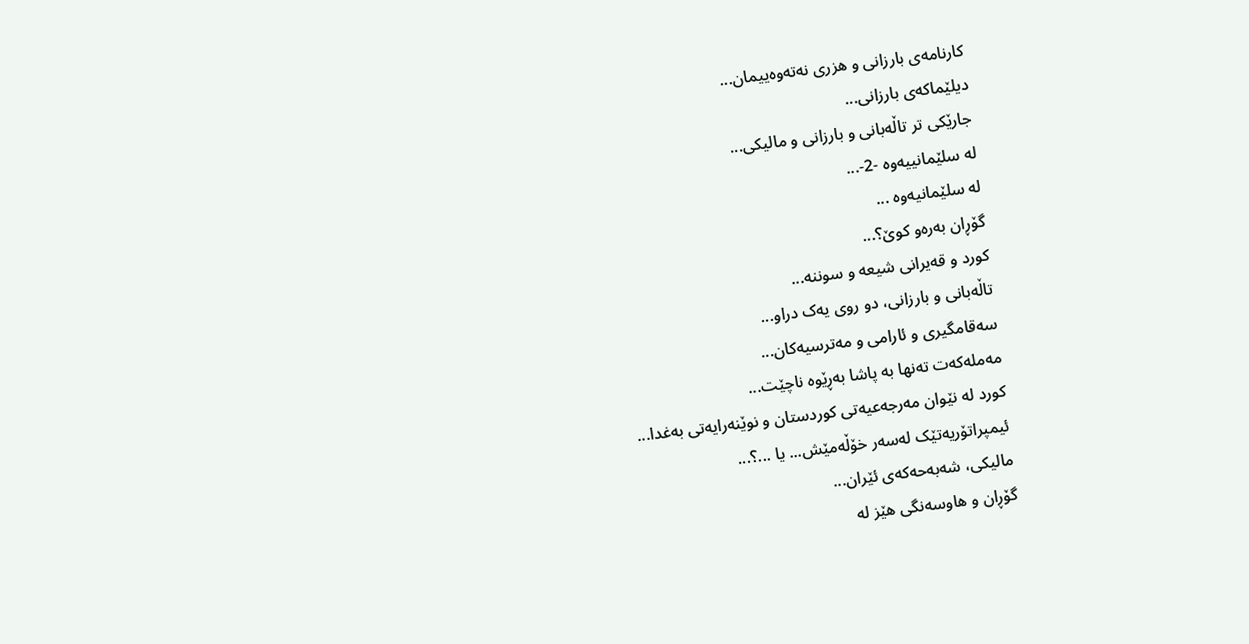کارنامەی بارزانی و هزری نەتەوەییمان...
دیلێماکەی بارزانی...
جارێکی تر تاڵەبانی و بارزانی و مالیکی...
لە سلێمانییه‌وه‌ -2-...
لە سلێمانیەوە ...
گۆڕان بەرەو کوێ؟...
کورد و قەیرانی شیعە و سوننە...
تاڵەبانی و بارزانی، دو روی یەک دراو...
سەقامگیری و ئارامی و مەترسیەکان...
مەملەکەت تەنها بە پاشا بەڕێوە ناچێت...
کورد له‌ نێوان مەرجەعیەتی کوردستان و نوێنەرایەتی بەغدا...
ئیمپراتۆریەتێک لەسەر خۆڵەمێش... یا ...؟...
مالیکی، شەبەحەکەی ئێران...
گۆڕان و هاوسەنگی هێز لە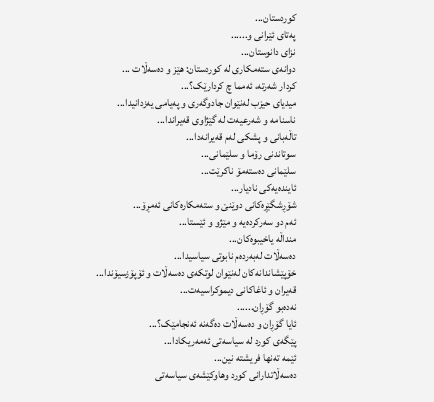کوردستان...
پەتای ئێرانی و......
نزای دانوستان...
دوانەی ستەمکاری لە کوردستان: هێز و دەسەڵات ...
کردار شەرتە، ئەمما چ کردارێک؟...
میدیای حیزب لەنێوان جادوگەری و پەیامی یەزدانیدا...
ناسنامە و شەرعیەت لە گێژاوی قەیراندا...
تاڵەبانی و پشکی لەم قەیرانەدا...
سوتاندنی رۆما و سلێمانی...
سلێمانی دەستەمۆ ناکرێت...
ئایندەیەکی نادیار...
شۆڕشگێڕەکانی دوێنێ و ستەمکارەکانی ئەمڕۆ...
ئەم دو سەرکردەیە و مێژو و ئێستا...
منداڵە یاخیبوەکان...
دەسەڵات لەبەردەم نابوتی سیاسیدا...
خۆپێشاندانەکان لەنێوان لوتکەی دەسەڵات و ئۆپۆزسیۆندا...
قەیران و ئاغاکانی دیموکراسیەت...
نەدەبو گۆڕان......
ئایا گۆڕان و دەسەڵات دەگەنە ئەنجامێک؟...
پێگەی کورد لە سیاسەتی ئەمه‌ریکادا...
ئێمە ته‌نها فریشتە نین...
دەسەڵاتدارانی کورد وهاوکێشەی سیاسەتی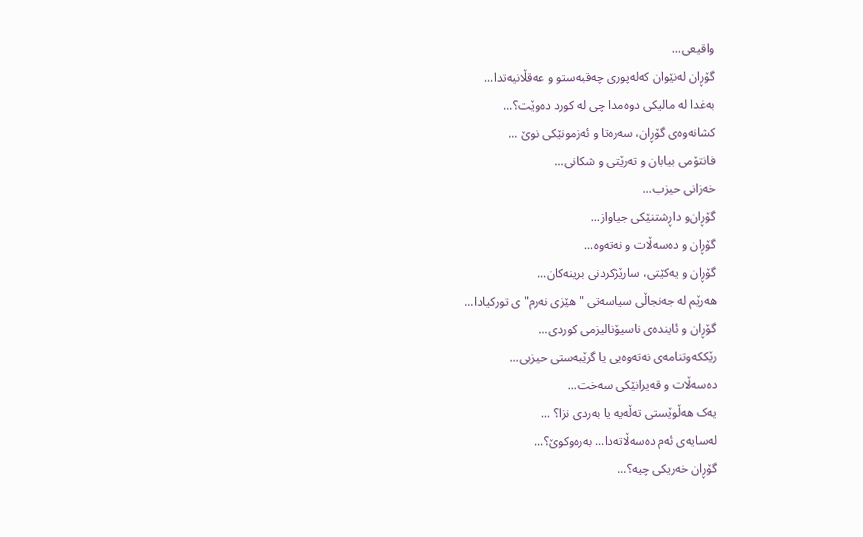واقیعی...
گۆڕان لەنێوان کەلەپوری چه‌قبه‌ستو و عەقڵانیەتدا...
بەغدا لە مالیکی دوەمدا چی لە کورد دەوێت؟...
کشانەوەی گۆڕان، سەرەتا و ئه‌زمونێکی نوێ ...
فانتۆمی بیابان و تەرێتی و شکانی...
خەزانی حیزب...
گۆڕان‌و داڕشتنێکی جیاواز...
گۆڕان و دەسەڵات و نەتەوە...
گۆڕان و یەکێتی، سارێژکردنی برینەکان...
هەرێم لە جەنجاڵی سیاسەتی "هێزی نەرم"ی تورکیادا...
گۆڕان و ئایندەی ناسیۆنالیزمی کوردی...
رێککەوتنامەی نه‌ته‌وه‌یی یا گرێبەستی حیزبی...
دەسەڵات و قەیرانێکی سەخت...
یەک هەڵوێستی تەڵەیە یا بەردی نزا؟ ...
لەسایەی ئەم دەسەڵاتەدا... بەرەوکوێ؟...
گۆڕان خەریکی چیە؟...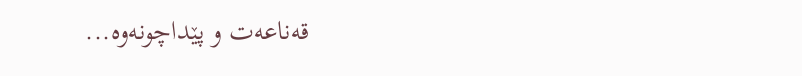قه‌ناعه‌ت و پێداچونه‌وه‌...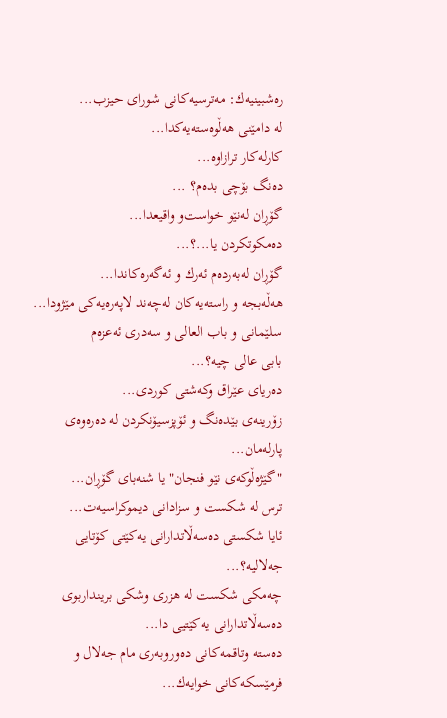ره‌شبینیه‌ك: مه‌ترسیه‌كانی شورای حیزب...
لە دامێنی هەڵوەستەیەکدا...
كارله‌كار ترازاوه‌...
ده‌نگ بۆچی بده‌م؟ ...
گۆڕان له‌نێو خواست‌و واقیعدا...
ده‌مكوتكردن یا...؟...
گۆڕان له‌به‌رده‌م ئه‌رك و ئه‌گه‌ره‌كاندا...
هه‌ڵه‌بجه‌ و راسته‌یه‌كان له‌چه‌ند لاپه‌ره‌یه‌كی مێژودا...
سلێمانی و باب العالی و سه‌دری ئه‌عزه‌م
بابی عالی چیه‌؟...
ده‌ریای عێراق وكه‌شتی كوردی...
زۆرینه‌ی بێده‌نگ و ئۆپزسیۆنكردن له‌ ده‌ره‌وه‌ی پارله‌مان...
"گێژه‌ڵوكه‌ی نێو فنجان" یا شنه‌بای گۆڕان...
ترس له‌ شكست و سزادانی دیموكراسیه‌ت...
ئایا شكستی ده‌سه‌ڵاتدارانی یه‌كێتی كۆتایی جه‌لالیه‌؟...
چه‌مكی شكست له‌ هزری وشكی برینداربوی ده‌سه‌ڵاتدارانی یه‌كێتیی دا...
ده‌سته‌ وتاقمه‌كانی ده‌وروبه‌ری مام جه‌لال و فرمێسكه‌كانی خوایه‌ك...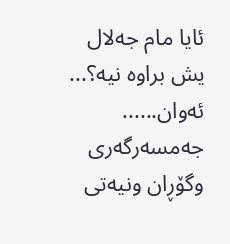ئایا مام جه‌لال یش براوه‌ نیه‌؟...
ئه‌وان......
جه‌مسه‌رگه‌ری وگۆڕان ونیه‌تی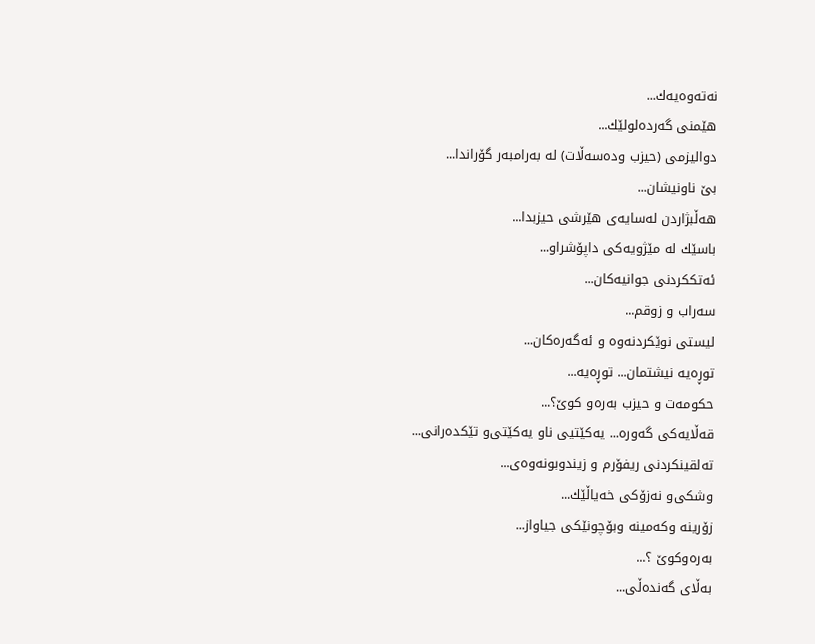نه‌ته‌وه‌یه‌ك...
هێمنی گه‌رده‌لولێك...
دوالیزمی (حیزب وده‌سه‌ڵات) له‌ به‌رامبه‌ر گۆراندا...
بێ ناونیشان...
هه‌ڵبژاردن له‌سایه‌ی هێرشی حیزبدا...
باسێك له‌ مێژویه‌كی داپۆشراو...
ئه‌تككردنی جوانیه‌كان...
سه‌راب و زوقم...
لیستی نوێكردنه‌وه‌ و ئه‌گه‌ره‌كان...
توڕه‌یه‌ نیشتمان... توڕه‌یه‌...
حكومه‌ت ‌و حیزب به‌ره‌و كوێ‌؟...
قه‌ڵایه‌كی گه‌وره‌... یه‌كێتیی ناو یه‌كێتی‌و تێكده‌رانی...
ته‌لقینكردنی ریفۆرم ‌و زیندوبونه‌وه‌ی...
وشكی‌و نه‌زۆكی خه‌یاڵێك...
زۆرینه‌ وكه‌مینه‌ وبۆچونێكی جیاواز...
به‌ره‌وكوێ ؟...
به‌ڵای‌ گه‌نده‌ڵی...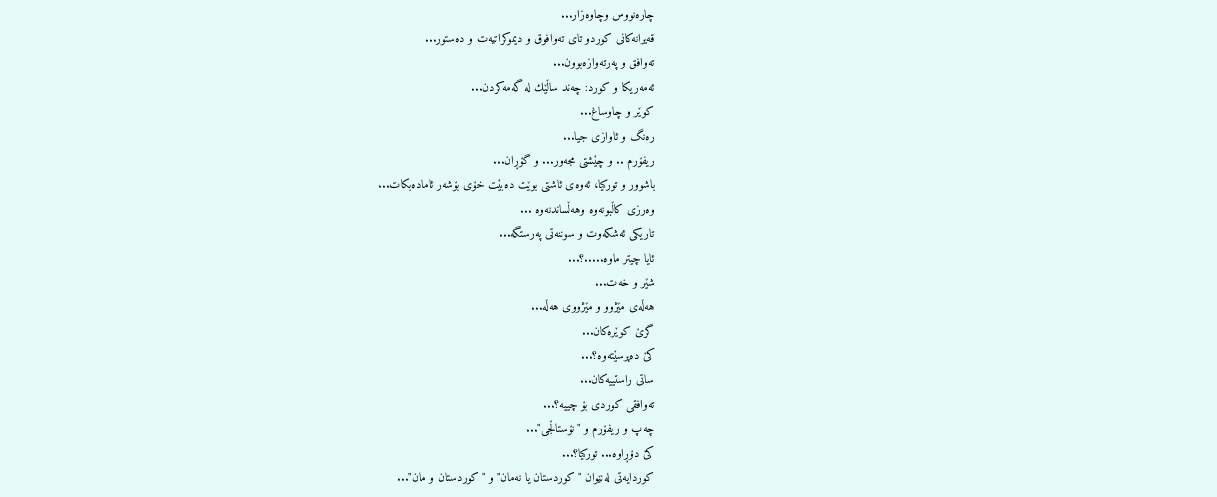چاره‌نووس وچاوه‌زار...
قه‌یرانه‌كانی كوردو تای ته‌وافوق و دیموكراتیه‌ت و ده‌ستور...
ته‌وافق و په‌رته‌وازه‌بوون...
ئه‌مه‌ریكا و كورد: چه‌ند ساڵێك له‌ گه‌مه‌كردن...
كوێر و چاوساغ...
ره‌نگ و ئاوازی جیا...
ریفۆرم .. و چێشتی مجه‌ور... و گۆڕان...
باشوور و توركیا، ئه‌وه‌ی ئاشتی بوێت ده‌بێت خۆی بۆشه‌ر ئاماده‌بكات...
وه‌رزی كاڵبونه‌وه‌ وهه‌ڵساندنه‌وه‌ ...
تاریكی ئه‌شكه‌وت و سوننه‌تی په‌رستگه‌...
ئایا چیتر ماوه‌.....؟...
شێر و خه‌ت...
هه‌ڵه‌ی مێژوو و مێژووی هه‌ڵه‌...
گرێ كوێره‌كان...
كێ ده‌پرسێته‌وه‌؟...
ساتی راستییه‌كان...
ته‌وافقی كوردی بۆ چییه‌؟...
چه‌پ و ریفۆرم و "نۆستاڵجی"...
كێ دۆڕاوه‌... توركیا؟...
كوردایه‌تی له‌نێوان "كوردستان یا نه‌مان"و "كوردستان ‌و مان"...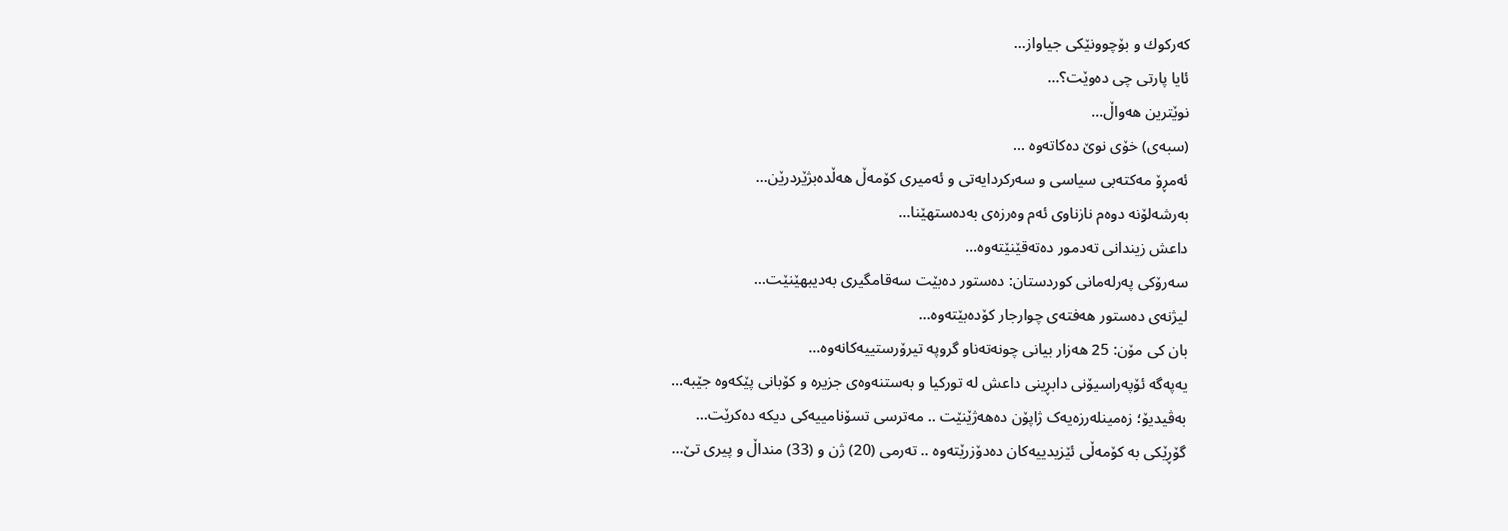كه‌ركوك و بۆچوونێكی جیاواز...
ئایا پارتی چی ده‌وێت؟...
نوێترین هه‌واڵ...
(سبەى) خۆى نوێ دەکاتەوە ...
ئه‌مڕۆ مه‌كته‌بی‌ سیاسی‌ و سه‌ركردایه‌تی‌ و ئه‌میری‌ كۆمه‌ڵ هەڵدەبژێردرێن...
به‌رشه‌لۆنه‌ دوه‌م نازناوی ئه‌م وه‌رزه‌ی به‌ده‌ستهێنا...
داعش زیندانی تەدمور دەتەقێنێتەوە...
سەرۆكی پەرلەمانی كوردستان: دەستور دەبێت سەقامگیری بەدیبهێنێت...
لیژنەی دەستور هەفتەی چوارجار كۆدەبێتەوە...
بان كی مۆن: 25 هەزار بیانی چونەتەناو گروپە تیرۆرستییەكانەوە...
یەپەگە ئۆپەراسیۆنی دابڕینی داعش لە تورکیا و بەستنەوەی جزیرە و کۆبانی پێکەوە جێبە...
بەڤیدیۆ؛ زەمینلەرزەیەک ژاپۆن دەهەژێنێت .. مەترسی تسۆنامییەکی دیکە دەکرێت...
گۆڕێکی بە کۆمەڵی ئێزیدییەکان دەدۆزرێتەوە .. تەرمی (20) ژن و (33) منداڵ و پیری تێ...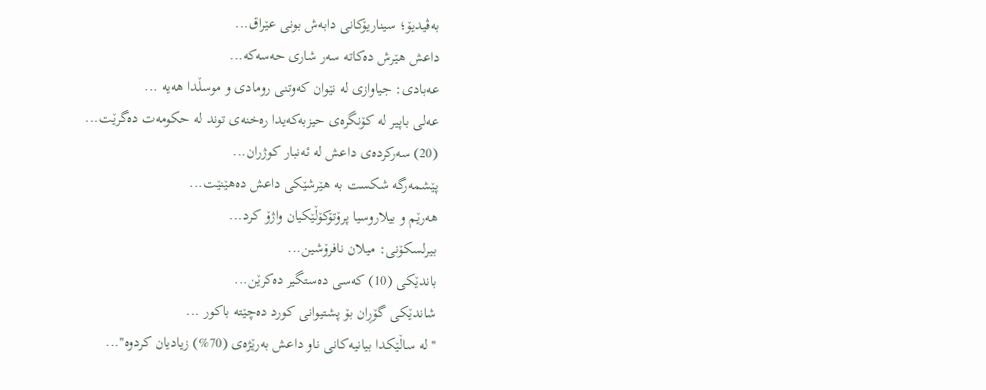بەڤیدیۆ؛ سیناریۆکانی دابەش بونی عێراق...
داعش هێرش دەکاتە سەر شاری حەسەکە...
عه‌بادی: جیاوازی له‌ نێوان کەوتنی رومادی و موسڵدا هه‌یه‌ ...
عەلی باپیر لە کۆنگرەی حیزبەکەیدا رەخنەی توند لە حکومەت دەگرێت...
(20) سه‌ركرده‌ی داعش لە ئەنبار کوژران...
پێشمەرگە شكست بە هێرشێكی داعش دەهێنێت...
هەرێم و بیلاروسیا پرۆتۆکۆڵێکیان واژۆ کرد...
بیرلسكۆنی: میلان نافرۆشین...
باندێکی (10) کەسى دەستگیر دەکرێن...
شاندێکى گۆڕان بۆ پشتیوانی کورد دەچێتە باکور ...
''لە ساڵێکدا بیانیه‌كانی ناو داعش بەرێژەى (70%) زیادیان کردوە''...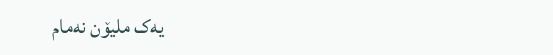یەک ملیۆن نەمام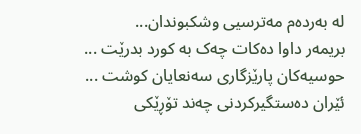لە بەردەم مەترسیی وشکبوندان...
بریمه‌ر داوا دەکات چەک بە کورد بدرێت ...
حوسیەکان پارێزگارى سەنعایان کوشت ...
ئێران دەستگیرکردنى چه‌ند تۆڕێكی‌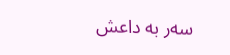سه‌ر به‌ داعش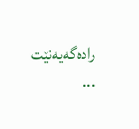رادەگەیەنێت ...